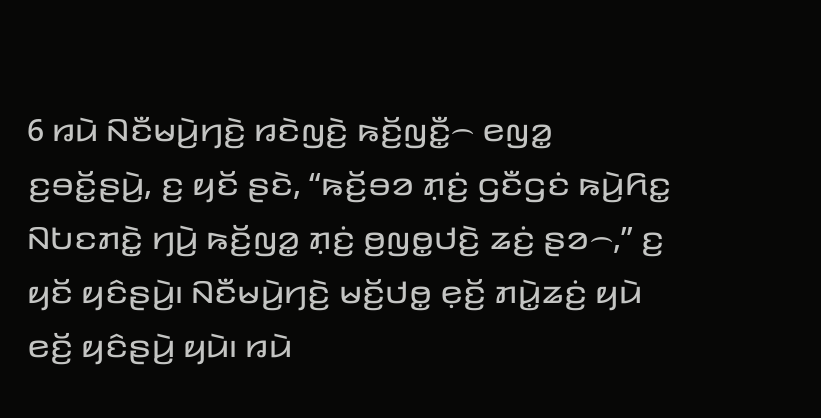6 ꤙꤣꤧ ꤡꤢꤪꤗꤣꤧ꤬ꤚꤢꤧ꤬ ꤙꤢꤧꤜꤢꤧ꤬ ꤒꤢꤩ꤬ꤜꤢꤪ꤭꤮ ꤕꤜꤤ꤭ ꤢ꤬ꤋꤢꤩ꤭ꤔꤣꤧ꤬, ꤢ꤬ ꤟꤢꤩ ꤔꤢꤧ, “ꤒꤢꤩ꤬ꤋꤤ ꤊ꤫ꤢꤦ꤬ ꤞꤢꤪꤞꤢꤦ ꤒꤣꤧ꤬ꤖꤢ꤭ ꤡꤝꤢꤊꤢꤧ꤭ ꤚꤣꤧ꤬ ꤒꤢꤩ꤬ꤜꤤ꤭ ꤊ꤫ꤢꤦ꤬ ꤥ꤬ꤜꤥ꤭ꤓꤢꤧ꤬ ꤘꤢꤦ꤬ ꤔꤤ꤮,” ꤢ꤬ ꤟꤢꤩ ꤟꤢꤨꤔꤣꤧ꤬꤯ ꤡꤢꤪꤗꤣꤧ꤬ꤚꤢꤧ꤬ ꤗꤢꤩ꤬ꤓꤥ꤭ ꤕ꤫ꤢꤩ꤬ ꤊꤣꤧ꤭ꤘꤢꤦ꤬ ꤟꤣꤧ ꤕꤢꤩ꤬ ꤟꤢꤨꤔꤣꤧ꤬ ꤟꤣꤧ꤯ ꤙꤣꤧ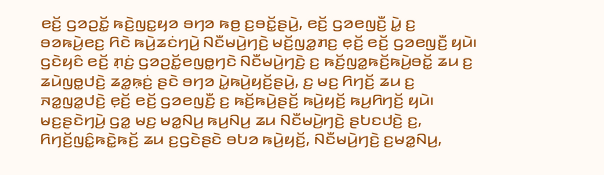ꤕꤢꤩ꤬ ꤞꤤꤑꤢꤩ꤭ ꤒꤢꤧ꤬ꤜꤢ꤭ꤟꤤ ꤋꤚꤤ ꤒꤥ꤬ ꤢ꤬ꤋꤢꤩ꤭ꤔꤣꤧ꤬, ꤕꤢꤩ꤬ ꤞꤤꤕꤜꤢꤪ꤬ ꤣꤧ꤭ ꤢ꤬ ꤋꤤꤒꤣꤧ꤬ꤕꤢ꤬ ꤖꤢꤧ ꤒꤣꤧ꤬ꤘꤢꤦꤚꤣꤧ꤬ ꤡꤢꤪꤗꤣꤧ꤬ꤚꤢꤧ꤬ ꤗꤢꤩ꤬ꤜꤤ꤭ꤊꤢ꤬ ꤕ꤫ꤢꤩ꤬ ꤕꤢꤩ꤬ ꤞꤤꤕꤜꤢꤪ꤬ ꤟꤣꤧ꤯ ꤞꤢꤧꤟꤢꤨ ꤕꤢꤩ꤬ ꤊ꤫ꤢꤦ꤬ ꤞꤤꤑꤢꤩ꤭ꤕꤜꤥ꤭ꤚꤢꤧ ꤡꤢꤪꤗꤣꤧ꤬ꤚꤢꤧ꤬ ꤢ꤬ ꤒꤢꤩ꤬ꤜꤤ꤭ꤒꤢꤩ꤬ꤒꤣꤧ꤬ꤋꤢꤩ꤭ ꤘꤣ ꤢ꤬ ꤘꤣꤧꤜꤥ꤭ꤓꤢꤧ꤬ ꤘꤤ꤭ꤒ꤫ꤢꤦ꤬ ꤔꤢꤧ ꤋꤚꤤ ꤣꤧ꤭ꤒꤣꤧ꤬ꤟꤢꤩ꤬ꤔꤣꤧ꤬, ꤢ꤬ ꤗꤢ꤬ ꤖꤚꤢꤩ꤬ ꤘꤣ ꤢ꤬ ꤏꤤ꤭ꤜꤤ꤭ꤓꤢꤧ꤬ ꤕ꤫ꤢꤩ꤬ ꤕꤢꤩ꤬ ꤞꤤꤕꤜꤢꤪ꤬ ꤢ꤬ ꤒꤢꤩ꤬ꤒꤣꤧ꤬ꤔꤢꤩ꤬ ꤒꤣꤧ꤬ꤟꤢꤩ꤬ ꤒꤣ꤬ꤖꤚꤢꤩ꤬ ꤟꤣꤧ꤯
ꤗꤢ꤬ꤔꤢꤧꤚꤣꤧ꤬ ꤞꤤ꤭ ꤗꤢ꤬ ꤗꤤ꤭ꤡꤣ꤬ ꤒꤣ꤬ꤡꤣ꤬ ꤘꤣ ꤡꤢꤪꤗꤣꤧ꤬ꤚꤢꤧ꤬ ꤔꤝꤢꤓꤢꤧ꤬ ꤢ꤬, ꤖꤚꤢꤩ꤬ꤜꤢꤨ꤭ꤒꤢꤧ꤭ꤒꤢꤩ꤬ ꤘꤣ ꤢ꤬ꤞꤢꤧꤔꤢꤧ ꤋꤝꤤ ꤒꤣꤧ꤬ꤟꤢꤩ꤬, ꤡꤢꤪꤗꤣꤧ꤬ꤚꤢꤧ꤬ ꤢ꤬ꤗꤤ꤭ꤡꤣ꤬,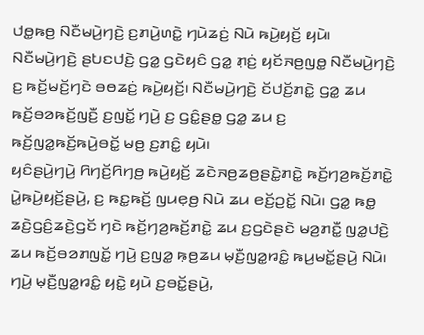ꤓꤥ꤭ꤒꤥ꤬ ꤡꤢꤪꤗꤣꤧ꤬ꤚꤢꤧ꤬ ꤢ꤬ꤊꤣꤧ꤬ꤛꤢꤧ꤭ ꤚꤣꤧꤘꤢꤦ꤬ ꤡꤣꤧ ꤒꤣꤧ꤬ꤟꤢꤩ꤬ ꤟꤣꤧ꤯ ꤡꤢꤪꤗꤣꤧ꤬ꤚꤢꤧ꤬ ꤔꤝꤢꤓꤢꤧ꤬ ꤞꤤ꤭ ꤞꤢꤧꤟꤢꤨ ꤞꤤ꤭ ꤊ꤫ꤢꤦ꤬ ꤟꤢꤩꤏꤥ꤬ꤜꤥ꤭ ꤡꤢꤪꤗꤣꤧ꤬ꤚꤢꤧ꤬ ꤢ꤬ ꤒꤢꤩ꤬ꤗꤢꤩ꤬ꤚꤢꤧ ꤋꤥꤘꤢꤦ꤬ ꤒꤣꤧ꤬ꤟꤢꤩ꤬꤯ ꤡꤢꤪꤗꤣꤧ꤬ꤚꤢꤧ꤬ ꤢꤩꤓꤢꤩ꤬ꤊꤢꤧ꤭ ꤞꤤ꤭ ꤘꤣ ꤒꤢꤩ꤬ꤋꤤꤒꤢꤩ꤬ꤜꤢꤪ꤬ ꤢ꤬ꤜꤢꤩ꤭ ꤚꤣꤧ꤬ ꤢ꤬ ꤞꤢꤨ꤭ꤔꤥ꤭ ꤞꤤ꤭ ꤘꤣ ꤢ꤬ ꤒꤢꤩ꤬ꤜꤤ꤭ꤒꤢꤩ꤬ꤒꤣꤧ꤬ꤋꤢꤩ꤭ ꤗꤥ꤬ ꤢ꤬ꤊꤢꤨ꤭ ꤟꤣꤧ꤯
ꤟꤢꤨꤔꤣꤧ꤬ꤚꤣꤧ꤬ ꤖꤚꤢꤩ꤬ꤖꤚꤥ꤬ ꤒꤣꤧ꤬ꤟꤢꤩ꤬ ꤘꤢꤧꤏꤥ꤬ꤘꤥ꤬ꤔꤢꤧ꤭ꤊꤢꤧ꤭ ꤒꤢꤩ꤬ꤚꤤ꤬ꤒꤢꤩ꤬ꤊꤢꤧ꤭ ꤣꤧ꤭ꤒꤣꤧ꤬ꤟꤢꤩ꤬ꤔꤣꤧ꤬, ꤢ꤬ ꤒꤢ꤭ꤒꤢꤩ꤬ ꤜꤣꤕ꤫ꤥ꤬ ꤡꤣꤧ ꤘꤣ ꤕꤢꤩ꤬ꤑꤢꤩ꤭ ꤡꤣꤧ꤯ ꤞꤤ꤭ ꤒꤥ꤭ ꤘꤢꤧ꤬ꤞꤢꤨ꤬ꤘꤢꤧ꤬ꤞꤢꤩ ꤚꤢꤧ ꤒꤢꤩ꤬ꤚꤤ꤬ꤒꤢꤩ꤬ꤊꤢꤧ꤭ ꤘꤣ ꤢ꤬ꤞꤢꤧꤔꤢꤧ ꤗꤤ꤬ꤊꤢꤪ꤭ ꤜꤤ꤭ꤓꤢꤧ꤬ ꤘꤣ ꤒꤢꤩ꤬ꤋꤤꤊꤜꤢꤩ꤭ ꤚꤣꤧ꤬ ꤢ꤬ꤜꤤ꤭ ꤒ꤫ꤥ꤬ꤘꤣ ꤗ꤫ꤢꤪ꤬ꤜꤤ꤭ꤙꤢꤨ꤭ ꤒꤣ꤬ꤗꤢꤩ꤭ꤔꤣꤧ꤬ ꤡꤣꤧ꤯ ꤚꤣꤧ꤬ ꤗ꤫ꤢꤪ꤬ꤜꤤ꤭ꤙꤢꤨ꤭ ꤟꤢꤧ꤭ ꤟꤣꤧ ꤢ꤬ꤋꤢꤩ꤭ꤔꤣꤧ꤬,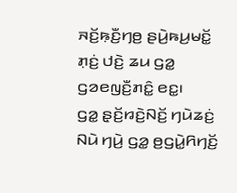ꤏꤢꤩ꤬ꤒ꤫ꤢꤪ꤬ꤚꤥ꤬ ꤔꤣꤧ꤬ꤒꤣ꤬ꤗꤢꤩ꤭ ꤊ꤫ꤢꤦ꤬ ꤓꤢꤧ꤬ ꤘꤣ ꤞꤤ꤭ ꤞꤤꤕꤜꤢꤪ꤬ꤊꤢꤨ꤭ ꤕꤢ꤭꤯
ꤞꤤ꤭ ꤔ꤫ꤢꤩ꤬ꤙꤢꤧ꤬ꤡꤢꤩ꤬ ꤚꤣꤧꤘꤢꤦ꤬ ꤡꤣꤧ ꤚꤣꤧ꤬ ꤞꤤ꤭ ꤥ꤬ꤞꤣꤧ꤭ꤖꤚꤢꤩ꤬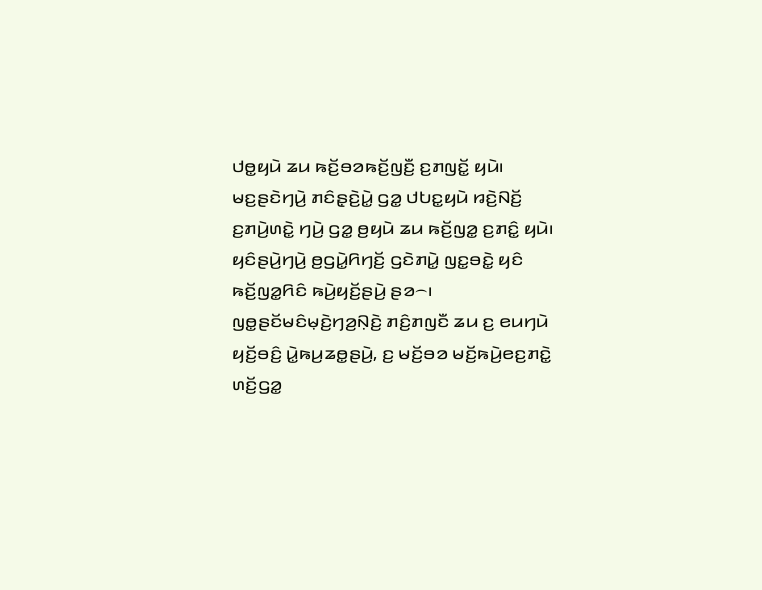ꤓꤥ꤭ꤟꤣꤧ ꤘꤣ ꤒꤢꤩ꤬ꤋꤤꤒꤢꤩ꤬ꤜꤢꤪ꤬ ꤢ꤬ꤊꤜꤢꤩ꤭ ꤟꤣꤧ꤯ ꤗꤢ꤬ꤔꤢꤧꤚꤣꤧ꤬ ꤊꤢꤨꤔ꤫ꤢꤧ꤬ꤣꤧ꤭ ꤞꤤ꤭ ꤓꤝꤢ꤭ꤟꤣꤧ ꤙꤢꤧ꤬ꤡꤢꤩ꤬ ꤢ꤬ꤊꤣꤧ꤬ꤛꤢꤧ꤭ ꤚꤣꤧ꤬ ꤞꤤ꤭ ꤥ꤬ꤟꤣꤧ ꤘꤣ ꤒꤢꤩ꤬ꤜꤤ꤭ ꤢ꤬ꤊꤢꤨ꤭ ꤟꤣꤧ꤯ ꤟꤢꤨꤔꤣꤧ꤬ꤚꤣꤧ꤬ ꤥ꤬ꤞꤣꤧ꤭ꤖꤚꤢꤩ꤬ ꤞꤢꤧꤊꤣꤧ꤭ ꤜꤢ꤭ꤋꤢꤧ꤭ ꤟꤢꤨ ꤒꤢꤩ꤬ꤜꤤ꤭ꤖꤢꤨ ꤒꤣꤧ꤬ꤟꤢꤩ꤬ꤔꤣꤧ꤬ ꤔꤤ꤮꤯
ꤜꤥ꤭ꤔꤢꤩꤗꤢꤨꤗ꤫ꤢꤧ꤬ꤚꤤ꤬ꤡ꤫ꤢꤧ꤬ ꤊꤢꤨ꤬ꤊꤜꤢꤪ ꤘꤣ ꤢ꤬ ꤕꤣꤚꤣꤧ ꤟꤢꤩ꤬ꤋꤢꤨ꤬ ꤣꤧ꤭ꤒꤣ꤬ꤘꤥ꤭ꤔꤣꤧ꤬, ꤢ꤬ ꤗꤢꤩ꤬ꤋꤤ ꤗꤢꤩ꤬ꤒꤣꤧ꤬ꤕꤢ꤬ꤊꤢꤧ꤭ ꤛꤢꤩ꤬ꤞꤤ꤭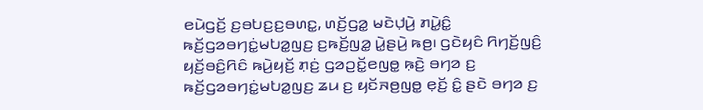ꤕꤣꤧꤞꤢꤩ꤬ ꤢ꤬ꤋꤝꤢ꤬ꤢ꤬ꤋꤛꤢ꤭, ꤛꤢꤩ꤬ꤞꤤ꤭ ꤗꤢꤧꤓ꤫ꤣꤧ꤬ ꤊꤣꤧ꤭ꤢꤨ꤭ ꤒꤢꤩ꤬ꤞꤤꤋꤚꤢꤦ꤭ꤗꤝꤤ꤭ꤜꤢ꤬ ꤢ꤬ꤒꤢꤩ꤬ꤜꤤ꤭ ꤣꤧ꤭ꤔꤣꤧ꤬ ꤒꤥ꤬꤯ ꤞꤢꤧꤟꤢꤨ ꤖꤚꤢꤩ꤬ꤜꤢꤨ꤬ ꤟꤢꤩ꤬ꤋꤢꤨ꤬ꤖꤢꤨ ꤒꤣꤧ꤬ꤟꤢꤩ꤬ ꤊ꤫ꤢꤦ꤬ ꤞꤤꤑꤢꤩ꤭ꤕꤜꤥ꤭ ꤒ꤫ꤢꤧ꤬ ꤋꤚꤤ ꤢ꤬ ꤒꤢꤩ꤬ꤞꤤꤋꤚꤢꤦ꤭ꤗꤝꤤ꤭ꤜꤢ꤬ ꤘꤣ ꤢ꤬ ꤟꤢꤩꤏꤥ꤬ꤜꤥ꤭ ꤕ꤫ꤢꤩ꤬ ꤢꤨ꤭ ꤔꤢꤧ ꤋꤚꤤ ꤢ꤬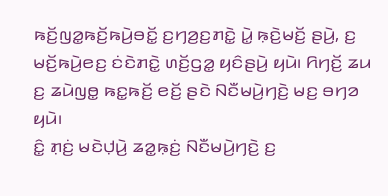ꤒꤢꤩ꤬ꤜꤤ꤭ꤒꤢꤩ꤬ꤒꤣꤧ꤬ꤋꤢꤩ꤭ ꤢ꤬ꤚꤤ꤬ꤢ꤬ꤊꤢꤧ꤭ ꤣꤧ꤭ ꤒ꤫ꤢꤧ꤬ꤗꤢꤩ꤬ ꤔꤣꤧ꤬, ꤢ꤬ ꤗꤢꤩ꤬ꤒꤣꤧ꤬ꤕꤢ꤬ ꤢꤦꤢꤧꤊꤢꤧ꤭ ꤛꤢꤩ꤬ꤞꤤ꤭ ꤟꤢꤨꤔꤣꤧ꤬ ꤟꤣꤧ꤯ ꤖꤚꤢꤩ꤬ ꤘꤣ ꤢ꤬ ꤘꤣꤧꤜꤥ꤭ ꤒꤢ꤭ꤒꤢꤩ꤬ ꤕꤢꤩ꤬ ꤔꤢꤧ ꤡꤢꤪꤗꤣꤧ꤬ꤚꤢꤧ꤬ ꤗꤢ꤬ ꤋꤚꤤ ꤟꤣꤧ꤯
ꤢꤨ꤭ ꤊ꤫ꤢꤦ꤬ ꤗꤢꤧꤓ꤫ꤣꤧ꤬ ꤘꤤ꤭ꤒ꤫ꤢꤦ꤬ ꤡꤢꤪꤗꤣꤧ꤬ꤚꤢꤧ꤬ ꤢ꤬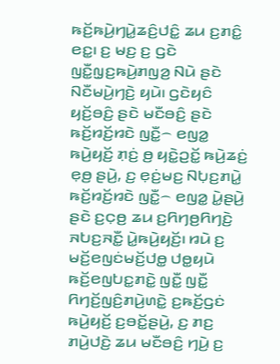ꤒꤢꤩ꤬ꤒꤣꤧ꤬ꤚꤣꤧ꤭ꤘꤢꤨ꤬ꤓꤢꤨ꤭ ꤘꤣ ꤢ꤬ꤊꤢꤨ꤭ ꤕꤢ꤭꤯ ꤢ꤬ ꤗꤢ꤬ ꤢ꤬ ꤞꤢꤧ ꤜꤢꤪ꤭ꤜ꤫ꤢ꤬ꤒꤣꤧ꤬ꤊꤜꤤ꤬ ꤡꤣꤧ ꤔꤢꤧ ꤡꤢꤪꤗꤣꤧ꤬ꤚꤢꤧ꤬ ꤟꤣꤧ꤯ ꤞꤢꤧꤟꤢꤨ ꤟꤢꤩ꤬ꤋꤢꤨ꤬ ꤔꤢꤧ ꤗꤢꤪꤋꤢꤨ꤬ ꤔꤢꤧ ꤒꤢꤩ꤬ꤙꤢꤩ꤬ꤙꤢꤧ ꤜꤢꤪ꤭꤮ ꤕꤜꤤ꤭ ꤒꤣꤧ꤬ꤟꤢꤩ꤬ ꤊ꤫ꤢꤦ꤬ ꤥ꤬ ꤟꤢꤧ꤭ꤑꤢꤩ꤭ ꤒꤣꤧ꤬ꤘꤢꤦ꤬ ꤕ꤫ꤥ꤬ ꤔꤣꤧ꤬, ꤢ꤬ ꤕ꤫ꤢꤦ꤬ꤗꤢ꤬ ꤡꤝ꤫ꤢ꤬ꤊꤣꤧ꤭ ꤒꤢꤩ꤬ꤙꤢꤩ꤬ꤙꤢꤧ ꤜꤢꤪ꤭꤮ ꤕꤜꤤ꤭ ꤣꤧ꤭ꤔꤣꤧ꤬ ꤔꤢꤧ ꤢ꤬ꤍ꤫ꤥ꤬ ꤘꤣ ꤢ꤬ꤖꤚꤥ꤬ꤖꤚꤢꤧ꤬ ꤏꤝꤢ꤬ꤏꤢꤪ꤭ ꤣꤧ꤭ꤒꤣꤧ꤬ꤟꤢꤩ꤬꤯ ꤙꤣꤧ ꤢ꤬ ꤗꤢꤩ꤬ꤕꤜꤢꤦꤗꤢꤩ꤬ꤓꤥ꤭ ꤓꤥ꤭ꤟꤣꤧ ꤒꤢꤩ꤬ꤕꤜꤝꤢ꤭ꤊꤢꤧ꤭ ꤜꤢꤪ꤭ ꤜꤢꤪ꤭ ꤖꤚꤢꤩ꤬ꤜꤢꤨ꤬ꤊꤣꤧ꤬ꤛꤢꤧ꤭ ꤢ꤬ꤒꤢꤩ꤬ꤞꤢꤦ ꤒꤣꤧ꤬ꤟꤢꤩ꤬ ꤢ꤬ꤋꤢꤩ꤭ꤔꤣꤧ꤬, ꤢ꤬ ꤊꤢ꤬ ꤊꤣꤧ꤬ꤓꤢꤧ꤬ ꤘꤣ ꤗꤢꤪꤋꤢꤨ꤬ ꤚꤣꤧ꤬ ꤢ꤬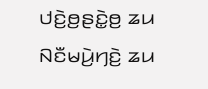ꤓꤢꤧ꤬ꤥ꤬ꤔꤢꤧ꤭ꤥ꤬ ꤘꤣ ꤡꤢꤪꤗꤣꤧ꤬ꤚꤢꤧ꤬ ꤘꤣ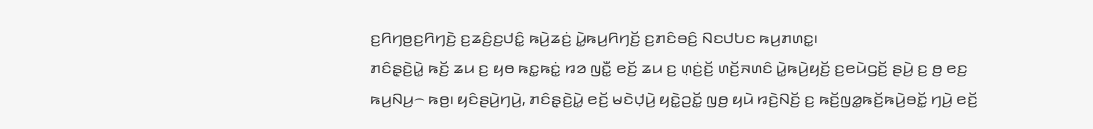ꤢ꤬ꤖꤚꤥ꤬ꤢ꤬ꤖꤚꤢꤧ꤬ ꤢ꤬ꤘꤢꤨ꤬ꤢ꤬ꤓꤢꤨ꤭ ꤒꤣꤧ꤬ꤘꤢꤦ꤬ ꤣꤧ꤭ꤒꤣ꤬ꤖꤚꤢꤩ꤬ ꤢ꤬ꤊꤢꤨꤋꤢꤨ꤬ ꤡꤢꤓꤝꤢ ꤒꤣ꤬ꤊꤛꤢ꤭꤯
ꤊꤢꤨꤔ꤫ꤢꤧ꤬ꤣꤧ꤭ ꤒꤢꤩ꤬ ꤘꤣ ꤢ꤬ ꤟꤥ ꤒꤢ꤭ꤒꤢꤦ꤭ ꤙꤤ ꤜꤢꤪ꤭ ꤕꤢꤩ꤬ ꤘꤣ ꤢ꤬ ꤛ꤫ꤢꤦ꤬ꤢꤩ꤬ ꤛꤢꤩ꤬ꤏꤛꤢꤨ ꤣꤧ꤭ꤒꤣꤧ꤬ꤟꤢꤩ꤬ ꤢ꤬ꤕꤣꤧꤞꤢꤩ꤬ ꤔꤣꤧ꤬ ꤢ꤬ ꤥ꤬ ꤕꤢ꤬ ꤒꤣ꤬ꤡꤣ꤬꤮ ꤒꤥ꤬꤯ ꤟꤢꤨꤔꤣꤧ꤬ꤚꤣꤧ꤬, ꤊꤢꤨꤔ꤫ꤢꤧ꤬ꤣꤧ꤭ ꤕꤢꤩ꤬ ꤗꤢꤧꤓ꤫ꤣꤧ꤬ ꤟꤢꤧ꤭ꤑꤢꤩ꤭ ꤜꤥ꤬ ꤟꤣꤧ ꤙꤢꤧ꤬ꤡꤢꤩ꤬ ꤢ꤬ ꤒꤢꤩ꤬ꤜꤤ꤭ꤒꤢꤩ꤬ꤒꤣꤧ꤬ꤋꤢꤩ꤭ ꤚꤣꤧ꤬ ꤕꤢꤩ꤬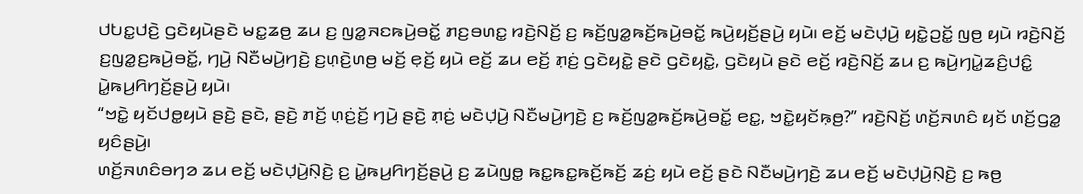ꤓꤝꤢ꤭ꤓꤢꤧ꤬ ꤞꤢꤧꤟꤣꤧꤔꤢꤧ ꤗꤢ꤭ꤘꤥ꤬ ꤘꤣ ꤢ꤬ ꤜꤤ꤭ꤏꤢꤒꤣꤧ꤬ꤋꤢꤩ꤭ ꤊꤢ꤬ꤋꤛꤢ꤭ ꤙꤢꤧ꤬ꤡꤢꤩ꤬ ꤢ꤬ ꤒꤢꤩ꤬ꤜꤤ꤭ꤒꤢꤩ꤬ꤒꤣꤧ꤬ꤋꤢꤩ꤭ ꤒꤣꤧ꤬ꤟꤢꤩ꤬ꤔꤣꤧ꤬ ꤟꤣꤧ꤯ ꤕꤢꤩ꤬ ꤗꤢꤧꤓ꤫ꤣꤧ꤬ ꤟꤢꤧ꤭ꤑꤢꤩ꤭ ꤜꤥ꤬ ꤟꤣꤧ ꤙꤢꤧ꤬ꤡꤢꤩ꤬ ꤢ꤬ꤜꤤ꤭ꤢ꤬ꤒꤣꤧ꤬ꤋꤢꤩ꤭, ꤚꤣꤧ꤬ ꤡꤢꤪꤗꤣꤧ꤬ꤚꤢꤧ꤬ ꤢ꤬ꤛ꤫ꤢꤧ꤬ꤛꤥ꤬ ꤗꤢꤩ꤬ ꤕ꤫ꤢꤩ꤬ ꤟꤣꤧ ꤕꤢꤩ꤬ ꤘꤣ ꤕꤢꤩ꤬ ꤊ꤫ꤢꤦ꤬ ꤞꤢꤧꤟꤢꤧ꤭ ꤔꤢꤧ ꤞꤢꤧꤟꤢꤧ꤭, ꤞꤢꤧꤟꤣꤧ ꤔꤢꤧ ꤕꤢꤩ꤬ ꤙꤢꤧ꤬ꤡꤢꤩ꤬ ꤘꤣ ꤢ꤬ ꤒꤣꤧ꤬ꤚꤣꤧ꤭ꤘꤢꤨ꤬ꤓꤢꤨ꤭ ꤣꤧ꤭ꤒꤣ꤬ꤖꤚꤢꤩ꤬ꤔꤣꤧ꤬ ꤟꤣꤧ꤯
“ꤠꤢꤧ꤭ ꤟꤢꤩꤓꤥ꤭ꤟꤣꤧ ꤔꤢꤧ꤬ ꤔꤢꤧ, ꤔꤢꤧ꤬ ꤊꤢꤩ꤬ ꤛ꤫ꤢꤦ꤬ꤢꤩ꤬ ꤚꤣꤧ꤬ ꤔꤢꤧ꤬ ꤊ꤫ꤢꤦ꤬ ꤗꤢꤧꤓ꤫ꤣꤧ꤬ ꤡꤢꤪꤗꤣꤧ꤬ꤚꤢꤧ꤬ ꤢ꤬ ꤒꤢꤩ꤬ꤜꤤ꤭ꤒꤢꤩ꤬ꤒꤣꤧ꤬ꤋꤢꤩ꤭ ꤕꤢ꤭, ꤠꤢꤧ꤭ꤟꤢꤩꤒ꤫ꤥ꤬?” ꤙꤢꤧ꤬ꤡꤢꤩ꤬ ꤛꤢꤩ꤬ꤏꤛꤢꤨ ꤟꤢꤩ ꤛꤢꤩ꤬ꤞꤤ꤭ ꤟꤢꤨꤔꤣꤧ꤬꤯
ꤛꤢꤩ꤬ꤏꤛꤢꤨꤋꤚꤤ ꤘꤣ ꤕꤢꤩ꤬ ꤗꤢꤧꤓ꤫ꤣꤧ꤬ꤡ꤫ꤢꤧ꤬ ꤢ꤬ ꤣꤧ꤭ꤒꤣ꤬ꤖꤚꤢꤩ꤬ꤔꤣꤧ꤬ ꤢ꤬ ꤘꤣꤧꤜꤥ꤭ ꤒꤢ꤭ꤒꤢ꤭ꤒꤢꤩ꤬ꤒꤢꤩ꤬ ꤘꤢꤦ꤬ ꤟꤣꤧ ꤕꤢꤩ꤬ ꤔꤢꤧ ꤡꤢꤪꤗꤣꤧ꤬ꤚꤢꤧ꤬ ꤘꤣ ꤕꤢꤩ꤬ ꤗꤢꤧꤓ꤫ꤣꤧ꤬ꤡ꤫ꤢꤧ꤬ ꤢ꤬ ꤒꤥ꤬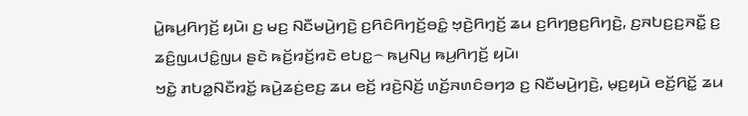ꤣꤧ꤭ꤒꤣ꤬ꤖꤚꤢꤩ꤬ ꤟꤣꤧ꤯ ꤢ꤬ ꤗꤢ꤬ ꤡꤢꤪꤗꤣꤧ꤬ꤚꤢꤧ꤬ ꤢ꤬ꤖꤢꤨꤖꤚꤢꤩ꤬ꤋꤢꤨ꤭ ꤠ꤫ꤢꤧ꤬ꤖꤚ꤫ꤢꤩ꤬ ꤘꤣ ꤢ꤬ꤖꤚꤥ꤬ꤢ꤬ꤖꤚꤢꤧ꤬, ꤢ꤬ꤏꤝꤢ꤬ꤢ꤬ꤏꤢꤪ꤭ ꤢ꤬ ꤘꤢꤨ꤬ꤜꤣꤓꤢꤨ꤭ꤜꤣ ꤔꤢꤧ ꤒꤢꤩ꤬ꤙꤢꤩ꤬ꤙꤢꤧ ꤕꤝꤢ꤭꤮ ꤒꤣ꤬ꤡꤣ꤬ ꤒꤣ꤬ꤖꤚꤢꤩ꤬ ꤟꤣꤧ꤯
ꤠꤢꤧ꤭ ꤊꤝꤤ꤭ꤡꤢꤪꤙꤢꤩ꤭ ꤒꤣꤧ꤬ꤘꤢꤦ꤬ꤕꤢ꤬ ꤘꤣ ꤕꤢꤩ꤬ ꤙꤢꤧ꤬ꤡꤢꤩ꤬ ꤛꤢꤩ꤬ꤏꤛꤢꤨꤋꤚꤤ ꤢ꤬ ꤡꤢꤪꤗꤣꤧ꤬ꤚꤢꤧ꤬, ꤗ꤫ꤢ꤬ꤟꤣꤧ ꤕꤢꤩ꤬ꤖꤢꤩ꤭ ꤘꤣ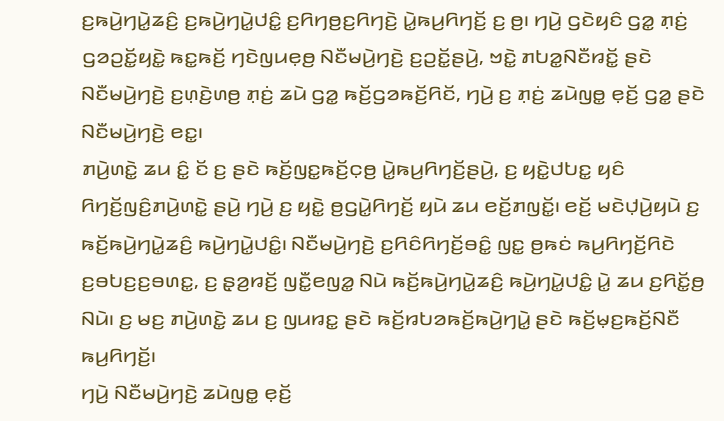ꤢ꤬ꤒꤣꤧ꤬ꤚꤣꤧ꤭ꤘꤢꤨ꤬ ꤢ꤬ꤒꤣꤧ꤬ꤚꤣꤧ꤭ꤓꤢꤨ꤭ ꤢ꤬ꤖꤚꤥ꤬ꤢ꤬ꤖꤚꤢꤧ꤬ ꤣꤧ꤭ꤒꤣ꤬ꤖꤚꤢꤩ꤬ ꤢ꤬ ꤥ꤬꤯ ꤚꤣꤧ꤬ ꤞꤢꤧꤟꤢꤨ ꤞꤤ꤭ ꤊ꤫ꤢꤦ꤬ ꤞꤤꤑꤢꤩ꤭ꤟꤢꤧ꤭ ꤒꤢ꤭ꤒꤢꤩ꤬ ꤚꤢꤧꤜꤣꤕ꤫ꤥ꤬ ꤡꤢꤪꤗꤣꤧ꤬ꤚꤢꤧ꤬ ꤢ꤬ꤑꤢꤩ꤭ꤔꤣꤧ꤬, ꤠꤢꤧ꤭ ꤊꤝꤤ꤭ꤡꤢꤪꤙꤢꤩ꤭ ꤔꤢꤧ ꤡꤢꤪꤗꤣꤧ꤬ꤚꤢꤧ꤬ ꤢ꤬ꤛ꤫ꤢꤧ꤬ꤛꤥ꤬ ꤊ꤫ꤢꤦ꤬ ꤘꤣꤧ ꤞꤤ꤭ ꤒꤢꤩ꤬ꤞꤤꤒꤢꤩ꤬ꤖꤢꤩ, ꤚꤣꤧ꤬ ꤢ꤬ ꤊ꤫ꤢꤦ꤬ ꤘꤣꤧꤜꤥ꤭ ꤕ꤫ꤢꤩ꤬ ꤞꤤ꤭ ꤔꤢꤧ ꤡꤢꤪꤗꤣꤧ꤬ꤚꤢꤧ꤬ ꤕꤢ꤭꤯
ꤊꤣꤧ꤬ꤛꤢꤧ꤭ ꤘꤣ ꤢꤨ꤭ ꤢꤩ ꤢ꤬ ꤔꤢꤧ ꤒꤢꤩ꤬ꤜꤢ꤭ꤒꤢꤩ꤬ꤍ꤫ꤥ꤬ ꤣꤧ꤭ꤒꤣ꤬ꤖꤚꤢꤩ꤬ꤔꤣꤧ꤬, ꤢ꤬ ꤟꤢꤧ꤭ꤓꤝꤢ꤭ ꤟꤢꤨ ꤖꤚꤢꤩ꤬ꤜꤢꤨ꤬ꤊꤣꤧ꤬ꤛꤢꤧ꤭ ꤔꤣꤧ꤬ ꤚꤣꤧ꤬ ꤢ꤬ ꤟꤢꤧ꤭ ꤥ꤬ꤞꤣꤧ꤭ꤖꤚꤢꤩ꤬ ꤟꤣꤧ ꤘꤣ ꤕꤢꤩ꤬ꤊꤜꤢꤩ꤭꤯ ꤕꤢꤩ꤬ ꤗꤢꤧꤓ꤫ꤣꤧ꤬ꤟꤣꤧ ꤢ꤬ ꤒꤢꤩ꤬ꤒꤣꤧ꤬ꤚꤣꤧ꤭ꤘꤢꤨ꤬ ꤒꤣꤧ꤬ꤚꤣꤧ꤭ꤓꤢꤨ꤭꤯ ꤡꤢꤪꤗꤣꤧ꤬ꤚꤢꤧ꤬ ꤢ꤬ꤖꤢꤨꤖꤚꤢꤩ꤬ꤋꤢꤨ꤭ ꤜꤢ꤭ ꤥ꤬ꤒꤢꤦ ꤒꤣ꤬ꤖꤚꤢꤩ꤬ꤖꤢꤧ ꤢ꤬ꤋꤝꤢ꤬ꤢ꤬ꤋꤛꤢ꤭, ꤢ꤬ ꤔ꤫ꤤ꤬ꤙꤢꤩ꤬ ꤜꤢꤪ꤭ꤕꤜꤤ꤭ ꤡꤣꤧ ꤒꤢꤩ꤬ꤒꤣꤧ꤬ꤚꤣꤧ꤭ꤘꤢꤨ꤬ ꤒꤣꤧ꤬ꤚꤣꤧ꤭ꤓꤢꤨ꤭ ꤣꤧ꤭ ꤘꤣ ꤢ꤬ꤖꤢꤩ꤭ꤥ꤬ ꤡꤣꤧ꤯ ꤢ꤬ ꤗꤢ꤬ ꤊꤣꤧ꤬ꤛꤢꤧ꤭ ꤘꤣ ꤢ꤬ ꤜꤣꤙꤢ꤭ ꤔꤢꤧ ꤒꤢꤩ꤬ꤙꤝꤤꤒꤢꤩ꤬ꤒꤣꤧ꤬ꤚꤣꤧ꤭ ꤔꤢꤧ ꤒꤢꤩ꤬ꤗ꤫ꤢ꤬ꤒꤢꤩ꤬ꤡꤢꤪ ꤒꤣ꤬ꤖꤚꤢꤩ꤬꤯
ꤚꤣꤧ꤬ ꤡꤢꤪꤗꤣꤧ꤬ꤚꤢꤧ꤬ ꤘꤣꤧꤜꤥ꤭ ꤕ꤫ꤢꤩ꤬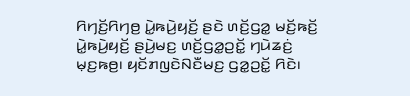ꤖꤚꤢꤩ꤬ꤖꤚꤥ꤬ ꤣꤧ꤭ꤒꤣꤧ꤬ꤟꤢꤩ꤬ ꤔꤢꤧ ꤛꤢꤩ꤬ꤞꤤ꤭ ꤗꤢꤩ꤬ꤒꤢꤩ꤬ ꤣꤧ꤭ꤒꤣꤧ꤬ꤟꤢꤩ꤬ ꤔꤣꤧ꤬ꤗꤢ꤬ ꤛꤢꤩ꤬ꤞꤤ꤭ꤑꤢꤩ꤭ ꤚꤣꤧꤘꤢꤦ꤬ ꤗ꤫ꤢ꤬ꤒꤥ꤬꤯ ꤟꤢꤩꤊꤜꤢꤧꤡꤢꤪꤗꤢ꤬ ꤞꤤ꤭ꤑꤢꤩ꤭ ꤖꤢꤧ꤯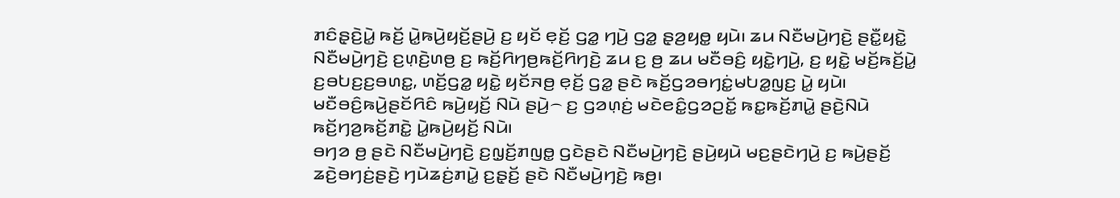ꤊꤢꤨꤔ꤫ꤢꤧ꤬ꤣꤧ꤭ ꤒꤢꤩ꤬ ꤣꤧ꤭ꤒꤣꤧ꤬ꤟꤢꤩ꤬ꤔꤣꤧ꤬ ꤢ꤬ ꤟꤢꤩ ꤕ꤫ꤢꤩ꤬ ꤞꤤ꤭ ꤚꤣꤧ꤬ ꤞꤤ꤭ ꤔ꤫ꤤ꤬ꤟꤥ꤭ ꤟꤣꤧ꤯ ꤘꤣ ꤡꤢꤪꤗꤣꤧ꤬ꤚꤢꤧ꤬ ꤔꤢꤪ꤭ꤟꤢꤧ꤭ ꤡꤢꤪꤗꤣꤧ꤬ꤚꤢꤧ꤬ ꤢ꤬ꤛ꤫ꤢꤧ꤬ꤛꤥ꤬ ꤢ꤬ ꤒꤢꤩ꤬ꤖꤚꤥ꤬ꤒꤢꤩ꤬ꤖꤚꤢꤧ꤬ ꤘꤣ ꤢ꤬ ꤥ꤬ ꤘꤣ ꤗꤢꤪꤋꤢꤨ꤬ ꤟꤢꤧ꤭ꤚꤣꤧ꤬, ꤢ꤬ ꤟꤢꤧ꤭ ꤗꤢꤩ꤬ꤒꤢꤩ꤬ꤣꤧ꤭ ꤢ꤬ꤋꤝꤢ꤬ꤢ꤬ꤋꤛꤢ꤭, ꤛꤢꤩ꤬ꤞꤤ꤭ ꤟꤢꤧ꤭ ꤟꤢꤩꤏꤥ꤬ ꤕ꤫ꤢꤩ꤬ ꤞꤤ꤭ ꤔꤢꤧ ꤒꤢꤩ꤬ꤞꤤꤋꤚꤢꤦ꤭ꤗꤝꤤ꤭ꤜꤢ꤬ ꤣꤧ꤭ ꤟꤣꤧ꤯ ꤗꤢꤪꤋꤢꤨ꤬ꤒꤣꤧ꤬ꤔꤢꤩꤖꤢꤨ ꤒꤣꤧ꤬ꤟꤢꤩ꤬ ꤡꤣꤧ ꤔꤣꤧ꤬꤮ ꤢ꤬ ꤞꤤꤛ꤫ꤢꤦ꤬ ꤗꤢꤧꤕꤢꤨ꤭ꤞꤤꤑꤢꤩ꤭ ꤒꤢ꤭ꤒꤢꤩ꤬ꤊꤣꤧ꤭ ꤔꤢꤧ꤬ꤡꤣꤧ ꤒꤢꤩ꤬ꤚꤤ꤬ꤒꤢꤩ꤬ꤊꤢꤧ꤭ ꤣꤧ꤭ꤒꤣꤧ꤬ꤟꤢꤩ꤬ ꤡꤣꤧ꤯
ꤋꤚꤤ ꤥ꤬ ꤔꤢꤧ ꤡꤢꤪꤗꤣꤧ꤬ꤚꤢꤧ꤬ ꤢ꤬ꤜ꤫ꤢꤩ꤬ꤊꤜꤥ꤭ ꤞꤢꤧꤔꤢꤧ ꤡꤢꤪꤗꤣꤧ꤬ꤚꤢꤧ꤬ ꤔꤣꤧ꤬ꤟꤣꤧ ꤗꤢ꤬ꤔꤢꤧꤚꤣꤧ꤬ ꤢ꤬ ꤒꤣꤧ꤬ꤔꤢꤩ꤬ ꤘꤢꤧ꤬ꤋꤚꤢꤦ꤬ꤔꤢꤧ꤬ ꤚꤣꤧꤘꤢꤦ꤬ꤊꤣꤧ꤭ ꤢ꤬ꤔ꤫ꤢꤩ꤬ ꤔꤢꤧ ꤡꤢꤪꤗꤣꤧ꤬ꤚꤢꤧ꤬ ꤒꤥ꤬꤯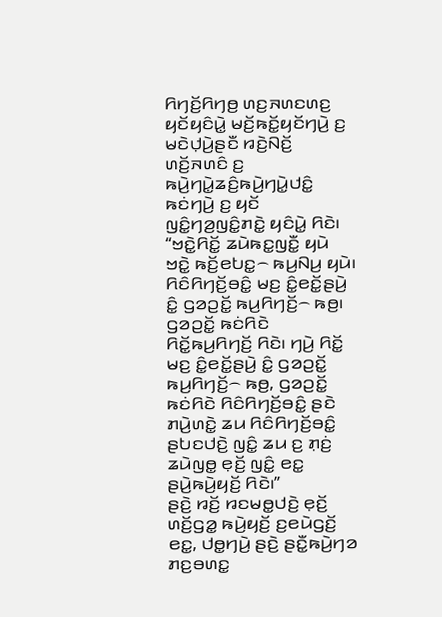ꤖꤚꤢꤩ꤬ꤖꤚꤥ꤬ ꤛꤢ꤬ꤏꤛꤢꤛꤢ꤬ ꤟꤢꤩꤟꤢꤨꤣꤧ꤭ ꤗꤢꤩ꤬ꤒꤢꤩ꤭ꤟꤢꤩꤚꤣꤧ꤬ ꤢ꤬ ꤗꤢꤧꤓ꤫ꤣꤧ꤬ꤔꤢꤪ ꤙꤢꤧ꤬ꤡꤢꤩ꤬ ꤛꤢꤩ꤬ꤏꤛꤢꤨ ꤢ꤬ ꤒꤣꤧ꤬ꤚꤣꤧ꤭ꤘꤢꤨ꤬ꤒꤣꤧ꤬ꤚꤣꤧ꤭ꤓꤢꤨ꤭ ꤒꤢꤦꤚꤣꤧ꤬ ꤢ꤬ ꤟꤢꤩ ꤜꤢꤨ꤭ꤚꤤ꤬ꤜꤢꤨ꤭ꤊꤢꤧ꤭ ꤟꤢꤨꤣꤧ꤭ ꤖꤢꤧ꤯
“ꤠꤢꤧ꤭ꤖꤢꤩ꤭ ꤘꤣꤧꤒꤢ꤭ꤜꤢꤪ꤭ ꤟꤣꤧ ꤠꤢꤧ꤭ ꤒꤢꤩ꤬ꤕꤝꤢ꤭꤮ ꤒꤣ꤬ꤡꤣ꤬ ꤟꤣꤧ꤯ ꤖꤢꤨꤖꤚꤢꤩ꤬ꤋꤢꤨ꤭ ꤗꤢ꤬ ꤢꤨ꤭ꤕꤢꤩ꤭ꤔꤣꤧ꤬ ꤢꤨ꤭ ꤞꤤꤑꤢꤩ꤭ ꤒꤣ꤬ꤖꤚꤢꤩ꤬꤮ ꤒꤥ꤬꤯ ꤞꤤꤑꤢꤩ꤭ ꤒꤢꤦꤖꤢꤧ ꤖꤢꤩ꤭ꤒꤣ꤬ꤖꤚꤢꤩ꤬ ꤖꤢꤧ꤯ ꤚꤣꤧ꤬ ꤖꤢꤩ꤭ ꤗꤢ꤬ ꤢꤨ꤭ꤕꤢꤩ꤭ꤔꤣꤧ꤬ ꤢꤨ꤭ ꤞꤤꤑꤢꤩ꤭ ꤒꤣ꤬ꤖꤚꤢꤩ꤬꤮ ꤒꤥ꤬, ꤞꤤꤑꤢꤩ꤭ ꤒꤢꤦꤖꤢꤧ ꤖꤢꤨꤖꤚꤢꤩ꤬ꤋꤢꤨ꤭ ꤔꤢꤧ ꤊꤣꤧ꤬ꤛꤢꤧ꤭ ꤘꤣ ꤖꤢꤨꤖꤚꤢꤩ꤬ꤋꤢꤨ꤭ ꤔꤝꤢꤓꤢꤧ꤬ ꤜꤢꤨ꤭ ꤘꤣ ꤢ꤬ ꤊ꤫ꤢꤦ꤬ ꤘꤣꤧꤜꤥ꤭ ꤕ꤫ꤢꤩ꤬ ꤜꤢꤨ꤭ ꤕꤢ꤭ ꤔꤣꤧ꤬ꤒꤣꤧ꤬ꤟꤢꤩ꤬ ꤖꤢꤧ꤯”
ꤔꤢꤧ꤬ ꤙꤢꤩ꤬ ꤙꤢꤗꤥ꤭ꤓꤢꤧ꤬ ꤕ꤫ꤢꤩ꤬ ꤛꤢꤩ꤬ꤞꤤ꤭ ꤒꤣꤧ꤬ꤟꤢꤩ꤬ ꤢ꤬ꤕꤣꤧꤞꤢꤩ꤬ ꤕꤢ꤭, ꤓꤥ꤭ꤚꤣꤧ꤬ ꤔꤢꤧ꤬ ꤔꤢꤪ꤭ꤒꤣꤧ꤬ꤚꤤ ꤊꤢ꤬ꤋꤛꤢ꤭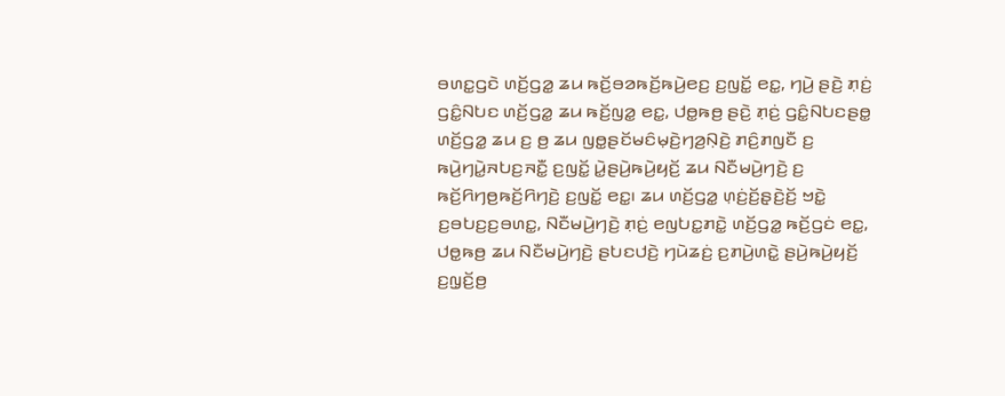ꤋꤛꤢ꤭ꤞꤢꤧ ꤛꤢꤩ꤬ꤞꤤ꤭ ꤘꤣ ꤒꤢꤩ꤬ꤋꤤꤒꤢꤩ꤬ꤒꤣꤧ꤬ꤕꤢ꤬ ꤢ꤬ꤜꤢꤩ꤭ ꤕꤢ꤭, ꤚꤣꤧ꤬ ꤔꤢꤧ꤬ ꤊ꤫ꤢꤦ꤬ ꤞꤢꤨ꤭ꤡꤝꤢ ꤛꤢꤩ꤬ꤞꤤ꤭ ꤘꤣ ꤒꤢꤩ꤬ꤜꤤ꤭ ꤕꤢ꤭, ꤓꤥ꤭ꤒꤥ꤬ ꤔꤢꤧ꤬ ꤊ꤫ꤢꤦ꤬ ꤞꤢꤨ꤭ꤡꤝꤢꤔꤥ꤭ ꤛꤢꤩ꤬ꤞꤤ꤭ ꤘꤣ ꤢ꤬ ꤥ꤬ ꤘꤣ ꤜꤥ꤭ꤔꤢꤩꤗꤢꤨꤗ꤫ꤢꤧ꤬ꤚꤤ꤬ꤡ꤫ꤢꤧ꤬ ꤊꤢꤨ꤬ꤊꤜꤢꤪ ꤢ꤬ ꤒꤣꤧ꤬ꤚꤣꤧ꤭ꤏꤝꤢ꤬ꤏꤢꤪ꤭ ꤢ꤬ꤜꤢꤩ꤭ ꤣꤧ꤭ꤔꤣꤧ꤬ꤒꤣꤧ꤬ꤟꤢꤩ꤬ ꤘꤣ ꤡꤢꤪꤗꤣꤧ꤬ꤚꤢꤧ꤬ ꤢ꤬ ꤒꤢꤩ꤬ꤖꤚꤥ꤬ꤒꤢꤩ꤬ꤖꤚꤢꤧ꤬ ꤢ꤬ꤜꤢꤩ꤭ ꤕꤢ꤭꤯ ꤘꤣ ꤛꤢꤩ꤬ꤞꤤ꤭ ꤛ꤫ꤢꤦ꤬ꤢꤩ꤬ꤔ꤫ꤢꤧ꤬ꤢꤩ꤬ ꤠꤢꤧ꤭ ꤢ꤬ꤋꤝꤢ꤬ꤢ꤬ꤋꤛꤢ꤭, ꤡꤢꤪꤗꤣꤧ꤬ꤚꤢꤧ꤬ ꤊ꤫ꤢꤦ꤬ ꤕꤜꤝꤢ꤭ꤊꤢꤧ꤭ ꤛꤢꤩ꤬ꤞꤤ꤭ ꤒꤢꤩ꤬ꤞꤢꤦ ꤕꤢ꤭, ꤓꤥ꤭ꤒꤥ꤬ ꤘꤣ ꤡꤢꤪꤗꤣꤧ꤬ꤚꤢꤧ꤬ ꤔꤝꤢꤓꤢꤧ꤬ ꤚꤣꤧꤘꤢꤦ꤬ ꤢ꤬ꤊꤣꤧ꤬ꤛꤢꤧ꤭ ꤔꤣꤧ꤬ꤒꤣꤧ꤬ꤟꤢꤩ꤬ ꤢ꤬ꤜ꤫ꤢꤩ꤬ꤥ꤬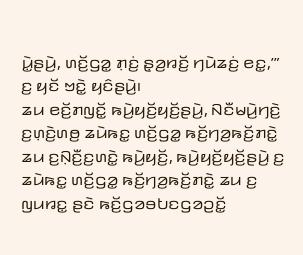ꤣꤧ꤭ꤔꤣꤧ꤬, ꤛꤢꤩ꤬ꤞꤤ꤭ ꤊ꤫ꤢꤦ꤬ ꤔ꤫ꤤ꤬ꤙꤢꤩ꤬ ꤚꤣꤧꤘꤢꤦ꤬ ꤕꤢ꤭,’” ꤢ꤬ ꤟꤢꤩ ꤠꤢꤧ꤭ ꤟꤢꤨꤔꤣꤧ꤬꤯
ꤘꤣ ꤕꤢꤩ꤬ꤊꤜꤢꤩ꤭ ꤒꤣꤧ꤬ꤟꤢꤩ꤬ꤟꤢꤩ꤬ꤔꤣꤧ꤬, ꤡꤢꤪꤗꤣꤧ꤬ꤚꤢꤧ꤬ ꤢ꤬ꤛ꤫ꤢꤧ꤬ꤛꤥ꤬ ꤘꤣꤧꤒꤢ꤭ ꤛꤢꤩ꤬ꤞꤤ꤭ ꤒꤢꤩ꤬ꤚꤤ꤬ꤒꤢꤩ꤬ꤊꤢꤧ꤭ ꤘꤣ ꤢ꤬ꤡ꤫ꤢꤪ꤬ꤢ꤬ꤛꤢꤧ꤭ ꤒꤣꤧ꤬ꤟꤢꤩ꤬, ꤒꤣꤧ꤬ꤟꤢꤩ꤬ꤟꤢꤩ꤬ꤔꤣꤧ꤬ ꤢ꤬ ꤘꤣꤧꤒꤢ꤭ ꤛꤢꤩ꤬ꤞꤤ꤭ ꤒꤢꤩ꤬ꤚꤤ꤬ꤒꤢꤩ꤬ꤊꤢꤧ꤭ ꤘꤣ ꤢ꤬ ꤜꤣꤙꤢ꤭ ꤔꤢꤧ ꤒꤢꤩ꤬ꤞꤤꤋꤝꤢꤞꤤꤑꤢꤩ꤭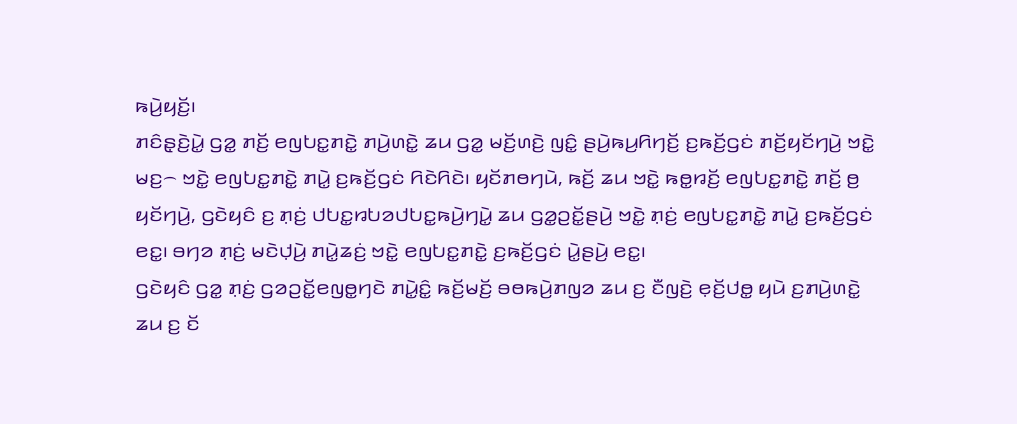ꤒꤣꤧ꤬ꤟꤢꤩ꤬꤯
ꤊꤢꤨꤔ꤫ꤢꤧ꤬ꤣꤧ꤭ ꤞꤤ꤭ ꤊꤢꤩ꤬ ꤕꤜꤝꤢ꤭ꤊꤢꤧ꤭ ꤊꤣꤧ꤬ꤛꤢꤧ꤭ ꤘꤣ ꤞꤤ꤭ ꤗꤢꤩ꤬ꤛꤢꤧ꤬ ꤜꤢꤨ꤭ ꤔꤣꤧ꤬ꤒꤣ꤬ꤖꤚꤢꤩ꤬ ꤢ꤬ꤒꤢꤩ꤬ꤞꤢꤦ ꤊꤢꤩ꤬ꤟꤢꤩꤚꤣꤧ꤬ ꤠꤢꤧ꤭ ꤗꤢ꤬꤮ ꤠꤢꤧ꤭ ꤕꤜꤝꤢ꤭ꤊꤢꤧ꤭ ꤊꤣꤧ꤭ ꤢ꤬ꤒꤢꤩ꤬ꤞꤢꤦ ꤖꤢꤧꤖꤢꤧ꤯ ꤟꤢꤩꤊꤥꤚꤣꤧ, ꤒꤢꤩ꤬ ꤘꤣ ꤠꤢꤧ꤭ ꤒꤥ꤭ꤙꤢꤩ꤬ ꤕꤜꤝꤢ꤭ꤊꤢꤧ꤭ ꤊꤢꤩ꤬ ꤥ꤬ ꤟꤢꤩꤚꤣꤧ꤬, ꤞꤢꤧꤟꤢꤨ ꤢ꤬ ꤊ꤫ꤢꤦ꤬ ꤓꤝꤢ꤭ꤙꤝꤤꤓꤝꤢ꤭ꤒꤣꤧ꤬ꤚꤣꤧ꤭ ꤘꤣ ꤞꤤ꤭ꤑꤢꤩ꤭ꤔꤣꤧ꤬ ꤠꤢꤧ꤭ ꤊ꤫ꤢꤦ꤬ ꤕꤜꤝꤢ꤭ꤊꤢꤧ꤭ ꤊꤣꤧ꤭ ꤢ꤬ꤒꤢꤩ꤬ꤞꤢꤦ ꤕꤢ꤭꤯ ꤋꤚꤤ ꤊ꤫ꤢꤦ꤬ ꤗꤢꤧꤓ꤫ꤣꤧ꤬ ꤊꤣꤧ꤭ꤘꤢꤦ꤬ ꤠꤢꤧ꤭ ꤕꤜꤝꤢ꤭ꤊꤢꤧ꤭ ꤢ꤬ꤒꤢꤩ꤬ꤞꤢꤦ ꤣꤧ꤭ꤔꤣꤧ꤬ ꤕꤢ꤭꤯
ꤞꤢꤧꤟꤢꤨ ꤞꤤ꤭ ꤊ꤫ꤢꤦ꤬ ꤞꤤꤑꤢꤩ꤭ꤕꤜꤥ꤭ꤚꤢꤧ ꤊꤣꤧ꤭ꤢꤨ꤭ ꤒꤢꤩ꤬ꤗꤢꤩ꤬ ꤋꤥꤒꤣꤧ꤬ꤊꤜꤤ ꤘꤣ ꤢ꤬ ꤢꤪꤜꤢꤧ꤬ ꤕ꤫ꤢꤩ꤬ꤓꤥ꤭ ꤟꤣꤧ ꤢ꤬ꤊꤣꤧ꤬ꤛꤢꤧ꤭ ꤘꤣ ꤢ꤬ ꤢꤩ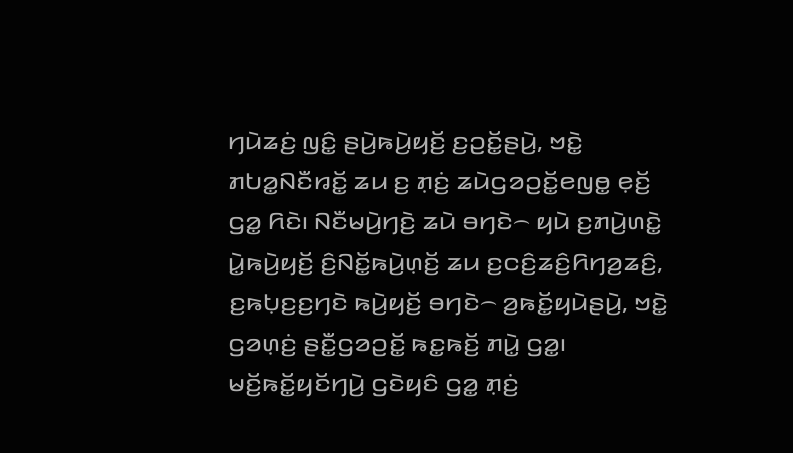ꤚꤣꤧꤘꤢꤦ꤬ ꤜꤢꤨ꤭ ꤔꤣꤧ꤬ꤒꤣꤧ꤬ꤟꤢꤩ꤬ ꤢ꤬ꤑꤢꤩ꤭ꤔꤣꤧ꤬, ꤠꤢꤧ꤭ ꤊꤝꤤ꤭ꤡꤢꤪꤙꤢꤩ꤭ ꤘꤣ ꤢ꤬ ꤊ꤫ꤢꤦ꤬ ꤘꤣꤧꤞꤤꤑꤢꤩ꤭ꤕꤜꤥ꤭ ꤕ꤫ꤢꤩ꤬ ꤞꤤ꤭ ꤖꤢꤧ꤯ ꤡꤢꤪꤗꤣꤧ꤬ꤚꤢꤧ꤬ ꤘꤣꤧ ꤋꤚꤢꤧ꤮ ꤟꤣꤧ ꤢ꤬ꤊꤣꤧ꤬ꤛꤢꤧ꤭ ꤣꤧ꤭ꤒꤣꤧ꤬ꤟꤢꤩ꤬ ꤢꤨ꤬ꤡꤢꤩ꤭ꤒꤣꤧ꤬ꤛ꤫ꤢꤩ꤬ ꤘꤣ ꤢ꤬ꤍꤢꤨ꤬ꤘꤢꤨ꤬ꤖꤚꤤ꤬ꤘꤢꤨ꤬, ꤢ꤬ꤒꤝ꤫ꤢ꤬ꤢ꤬ꤚꤢꤧ ꤒꤣꤧ꤬ꤟꤢꤩ꤬ ꤋꤚꤢꤧ꤮ ꤤ꤬ꤒꤢꤩ꤭ꤟꤣꤧꤔꤣꤧ꤬, ꤠꤢꤧ꤭ ꤞꤤꤛ꤫ꤢꤦ꤬ ꤔꤢꤪ꤭ꤞꤤꤑꤢꤩ꤭ ꤒꤢ꤭ꤒꤢꤩ꤬ ꤊꤣꤧ꤭ ꤞꤤ꤭꤯
ꤗꤢꤩ꤬ꤒꤢꤩ꤭ꤟꤢꤩꤚꤣꤧ꤬ ꤞꤢꤧꤟꤢꤨ ꤞꤤ꤭ ꤊ꤫ꤢꤦ꤬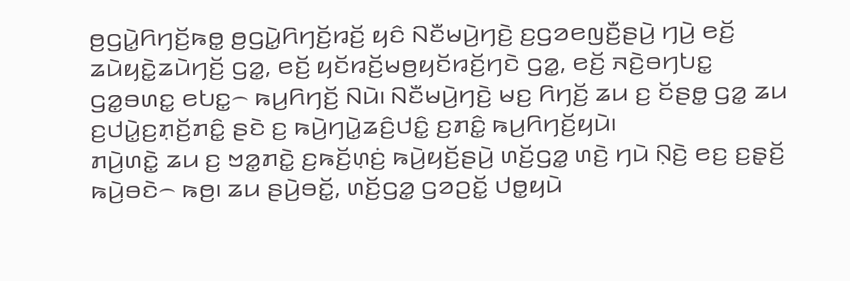ꤥ꤬ꤞꤣꤧ꤭ꤖꤚꤢꤩ꤬ꤒꤥ꤭ ꤥ꤬ꤞꤣꤧ꤭ꤖꤚꤢꤩ꤬ꤙꤢꤩ꤬ ꤟꤢꤨ ꤡꤢꤪꤗꤣꤧ꤬ꤚꤢꤧ꤬ ꤢ꤬ꤞꤤꤕꤜꤢꤪ꤬ꤔꤣꤧ꤬ ꤚꤣꤧ꤬ ꤕꤢꤩ꤬ ꤘꤣꤧꤟꤢꤧ꤭ꤘꤣꤧꤚꤢꤩ꤬ ꤞꤤ꤭, ꤕꤢꤩ꤬ ꤟꤢꤩꤙꤢꤩ꤬ꤗꤥ꤬ꤟꤢꤩꤙꤢꤩ꤬ꤚꤢꤧ ꤞꤤ꤭, ꤕꤢꤩ꤬ ꤏꤢꤧ꤬ꤋꤚꤝꤢ꤭ ꤞꤤ꤭ꤋꤛꤢ꤭ ꤕꤝꤢ꤭꤮ ꤒꤣ꤬ꤖꤚꤢꤩ꤬ ꤡꤣꤧ꤯ ꤡꤢꤪꤗꤣꤧ꤬ꤚꤢꤧ꤬ ꤗꤢ꤬ ꤖꤚꤢꤩ꤬ ꤘꤣ ꤢ꤬ ꤢꤩꤔꤥ꤭ ꤞꤤ꤭ ꤘꤣ ꤢ꤬ꤓꤣꤧ꤭ꤢ꤬ꤊ꤫ꤢꤩ꤬ꤊꤢꤨ꤭ ꤔꤢꤧ ꤢ꤬ ꤒꤣꤧ꤬ꤚꤣꤧ꤭ꤘꤢꤨ꤬ꤓꤢꤨ꤭ ꤢ꤬ꤊꤢꤨ꤭ ꤒꤣ꤬ꤖꤚꤢꤩ꤬ꤟꤣꤧ꤯
ꤊꤣꤧ꤬ꤛꤢꤧ꤭ ꤘꤣ ꤢ꤬ ꤠꤤ꤭ꤊꤢꤧ꤭ ꤢ꤬ꤒꤢꤩ꤬ꤛ꤫ꤢꤦ꤬ ꤒꤣꤧ꤬ꤟꤢꤩ꤬ꤔꤣꤧ꤬ ꤛꤢꤩ꤬ꤞꤤ꤭ ꤛꤢꤧ꤬ ꤚꤣꤧ ꤡ꤫ꤢꤧ꤬ ꤕꤢ꤬ ꤢ꤬ꤔ꤫ꤢꤩ꤬ ꤒꤣꤧ꤬ꤋꤢꤧ꤮ ꤒꤥ꤬꤯ ꤘꤣ ꤔꤣꤧ꤬ꤋꤢꤩ꤭, ꤛꤢꤩ꤬ꤞꤤ꤭ ꤞꤤꤑꤢꤩ꤭ ꤓꤥ꤭ꤟꤣꤧ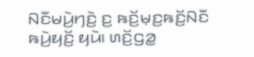ꤡꤢꤪꤗꤣꤧ꤬ꤚꤢꤧ꤬ ꤢ꤬ ꤒꤢꤩ꤬ꤗ꤫ꤢ꤬ꤒꤢꤩ꤬ꤡꤢꤪ ꤒꤣꤧ꤬ꤟꤢꤩ꤬ ꤟꤣꤧ꤯ ꤛꤢꤩ꤬ꤞꤤ꤭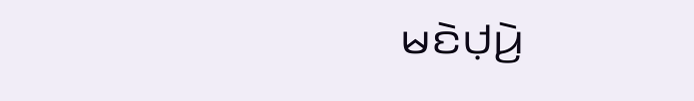ꤗꤢꤧꤓ꤫ꤣꤧ꤬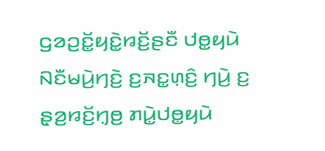ꤞꤤꤑꤢꤩ꤭ꤟꤢꤧ꤭ꤙꤢꤩ꤬ꤔꤢꤪ ꤓꤥ꤭ꤟꤣꤧ ꤡꤢꤪꤗꤣꤧ꤬ꤚꤢꤧ꤬ ꤢ꤬ꤏꤢ꤭ꤛ꤫ꤢꤨ꤬ ꤚꤣꤧ꤬ ꤢ꤬ ꤔ꤫ꤤ꤬ꤙꤢꤩ꤬ꤚ꤫ꤥ꤬ ꤊꤣꤧ꤭ꤓꤥ꤭ꤟꤣꤧ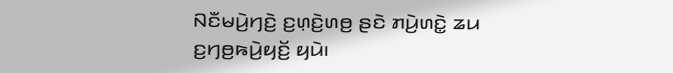ꤡꤢꤪꤗꤣꤧ꤬ꤚꤢꤧ꤬ ꤢ꤬ꤛ꤫ꤢꤧ꤬ꤛꤥ꤬ ꤔꤢꤧ ꤊꤣꤧ꤬ꤛꤢꤧ꤭ ꤘꤣ ꤢ꤬ꤚꤥ꤬ꤒꤣꤧ꤬ꤟꤢꤩ꤬ ꤟꤣꤧ꤯